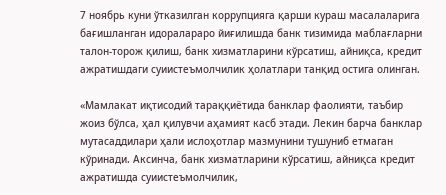7 ноябрь куни ўтказилган коррупцияга қарши кураш масалаларига бағишланган идоралараро йиғилишда банк тизимида маблағларни талон-торож қилиш, банк хизматларини кўрсатиш, айниқса, кредит ажратишдаги суиистеъмолчилик ҳолатлари танқид остига олинган.

«Мамлакат иқтисодий тараққиётида банклар фаолияти, таъбир жоиз бўлса, ҳал қилувчи аҳамият касб этади. Лекин барча банклар мутасаддилари ҳали ислоҳотлар мазмунини тушуниб етмаган кўринади. Аксинча, банк хизматларини кўрсатиш, айниқса кредит ажратишда суиистеъмолчилик,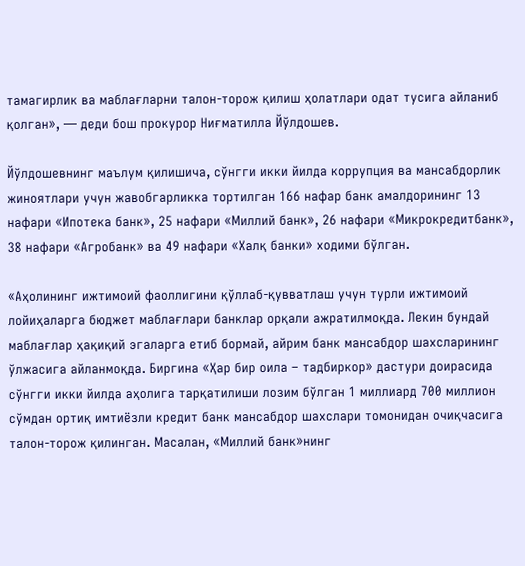тамагирлик ва маблағларни талон-торож қилиш ҳолатлари одат тусига айланиб қолган», — деди бош прокурор Ниғматилла Йўлдошев.

Йўлдошевнинг маълум қилишича, сўнгги икки йилда коррупция ва мансабдорлик жиноятлари учун жавобгарликка тортилган 166 нафар банк амалдорининг 13 нафари «Ипотека банк», 25 нафари «Миллий банк», 26 нафари «Микрокредитбанк», 38 нафари «Агробанк» ва 49 нафари «Халқ банки» ходими бўлган.

«Аҳолининг ижтимоий фаоллигини қўллаб-қувватлаш учун турли ижтимоий лойиҳаларга бюджет маблағлари банклар орқали ажратилмоқда. Лекин бундай маблағлар ҳақиқий эгаларга етиб бормай, айрим банк мансабдор шахсларининг ўлжасига айланмоқда. Биргина «Ҳар бир оила – тадбиркор» дастури доирасида сўнгги икки йилда аҳолига тарқатилиши лозим бўлган 1 миллиард 700 миллион сўмдан ортиқ имтиёзли кредит банк мансабдор шахслари томонидан очиқчасига талон-торож қилинган. Масалан, «Миллий банк»нинг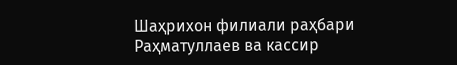Шаҳрихон филиали раҳбари Раҳматуллаев ва кассир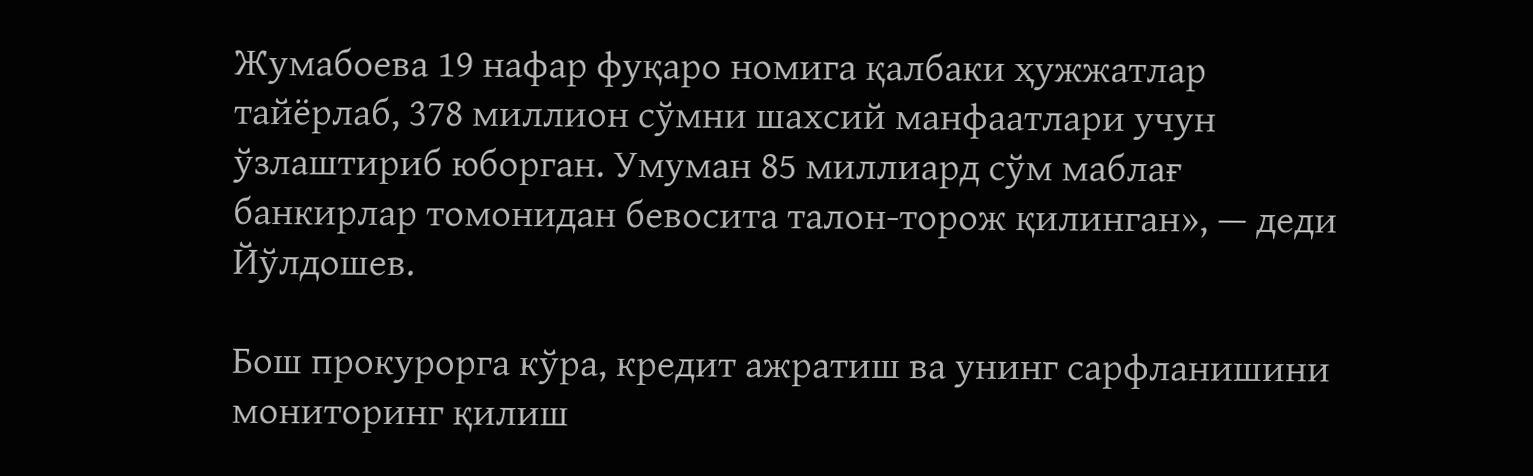Жумабоева 19 нафар фуқаро номига қалбаки ҳужжатлар тайёрлаб, 378 миллион сўмни шахсий манфаатлари учун ўзлаштириб юборган. Умуман 85 миллиард сўм маблағ банкирлар томонидан бевосита талон-торож қилинган», — деди Йўлдошев.

Бош прокурорга кўра, кредит ажратиш ва унинг сарфланишини мониторинг қилиш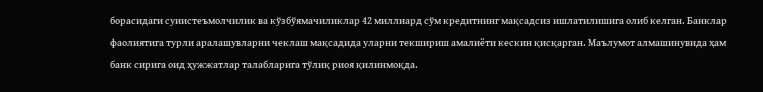борасидаги суиистеъмолчилик ва кўзбўямачиликлар 42 миллиард сўм кредитнинг мақсадсиз ишлатилишига олиб келган. Банклар фаолиятига турли аралашувларни чеклаш мақсадида уларни текшириш амалиёти кескин қисқарган. Маълумот алмашинувида ҳам банк сирига оид ҳужжатлар талабларига тўлиқ риоя қилинмоқда.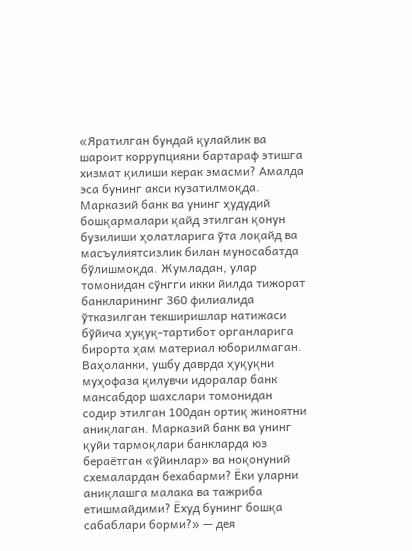«Яратилган бундай қулайлик ва шароит коррупцияни бартараф этишга хизмат қилиши керак эмасми? Амалда эса бунинг акси кузатилмоқда. Марказий банк ва унинг ҳудудий бошқармалари қайд этилган қонун бузилиши ҳолатларига ўта лоқайд ва масъулиятсизлик билан муносабатда бўлишмоқда. Жумладан, улар томонидан сўнгги икки йилда тижорат банкларининг 360 филиалида ўтказилган текширишлар натижаси бўйича ҳуқуқ-тартибот органларига бирорта ҳам материал юборилмаган. Ваҳоланки, ушбу даврда ҳуқуқни муҳофаза қилувчи идоралар банк мансабдор шахслари томонидан содир этилган 100дан ортиқ жиноятни аниқлаган. Марказий банк ва унинг қуйи тармоқлари банкларда юз бераётган «ўйинлар» ва ноқонуний схемалардан бехабарми? Ёки уларни аниқлашга малака ва тажриба етишмайдими? Ёхуд бунинг бошқа сабаблари борми?» — дея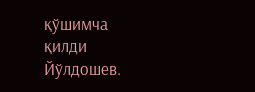қўшимча қилди Йўлдошев.